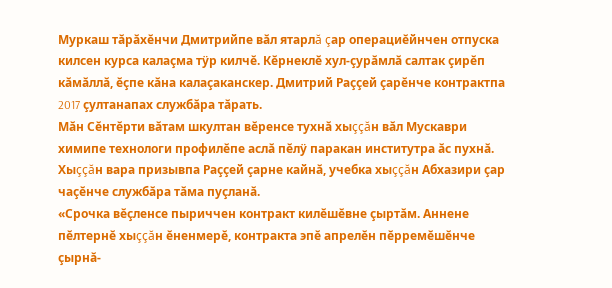Муркаш тăрăхĕнчи Дмитрийпе вăл ятарлă çар операциĕйнчен отпуска килсен курса калаçма тÿр килчĕ. Кĕрнеклĕ хул-çурăмлă салтак çирĕп кăмăллă, ĕçпе кăна калаçаканскер. Дмитрий Раççей çарĕнче контрактпа 2017 çултанапах службăра тăрать.
Мăн Сĕнтĕрти вăтам шкултан вĕренсе тухнă хыççăн вăл Мускаври химипе технологи профилĕпе аслă пĕлÿ паракан институтра ăс пухнă. Хыççăн вара призывпа Раççей çарне кайнă, учебка хыççăн Абхазири çар чаçĕнче службăра тăма пуçланă.
«Срочка вĕçленсе пыриччен контракт килĕшĕвне çыртăм. Аннене пĕлтернĕ хыççăн ĕненмерĕ, контракта эпĕ апрелĕн пĕрремĕшĕнче çырнă-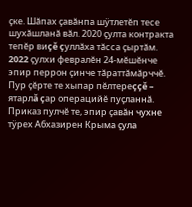çке. Шăпах çавăнпа шÿтлетĕп тесе шухăшланă вăл. 2020 çулта контракта тепĕр виçĕ çуллăха тăсса çыртăм. 2022 çулхи февралĕн 24-мĕшĕнче эпир перрон çинче тăраттăмăрччĕ. Пур çĕрте те хыпар пĕлтереççĕ – ятарлă çар операцийĕ пуçланнă. Приказ пулчĕ те, эпир çавăн чухне тÿрех Абхазирен Крыма çула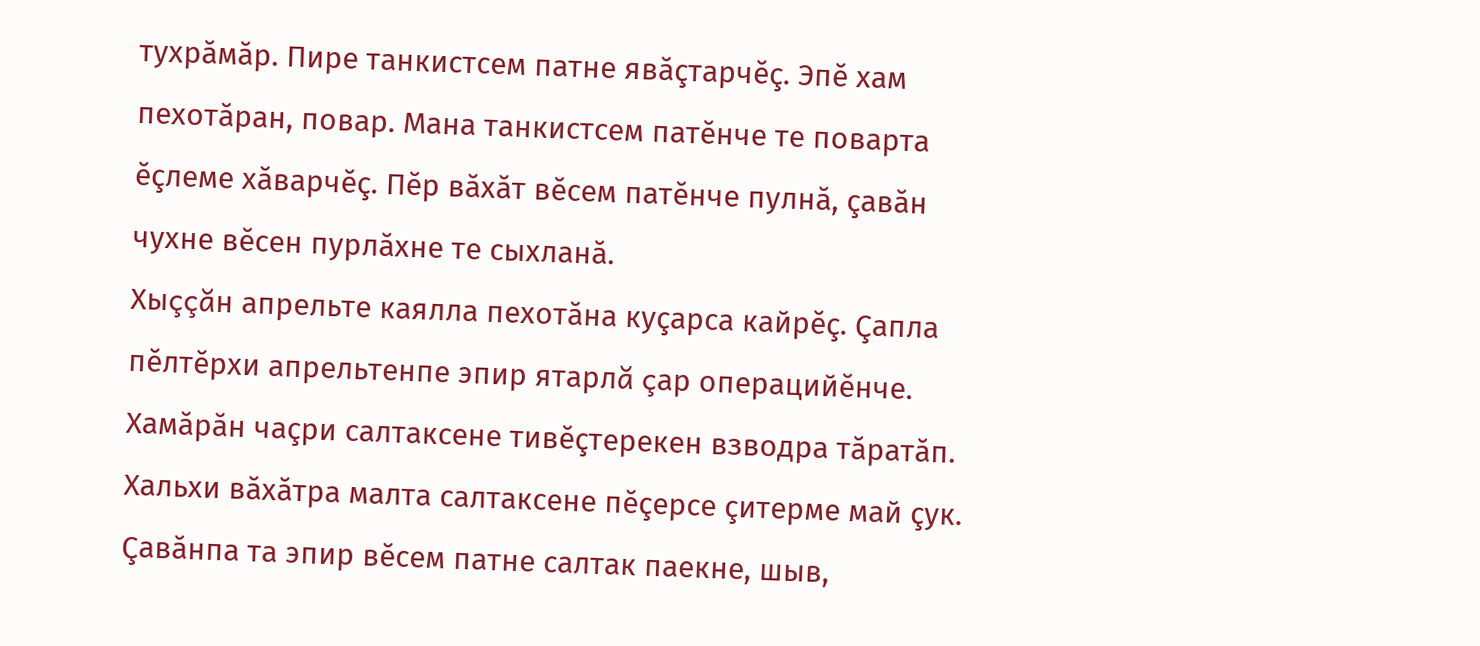тухрăмăр. Пире танкистсем патне явăçтарчĕç. Эпĕ хам пехотăран, повар. Мана танкистсем патĕнче те поварта ĕçлеме хăварчĕç. Пĕр вăхăт вĕсем патĕнче пулнă, çавăн чухне вĕсен пурлăхне те сыхланă.
Хыççăн апрельте каялла пехотăна куçарса кайрĕç. Çапла пĕлтĕрхи апрельтенпе эпир ятарлă çар операцийĕнче. Хамăрăн чаçри салтаксене тивĕçтерекен взводра тăратăп. Хальхи вăхăтра малта салтаксене пĕçерсе çитерме май çук. Çавăнпа та эпир вĕсем патне салтак паекне, шыв,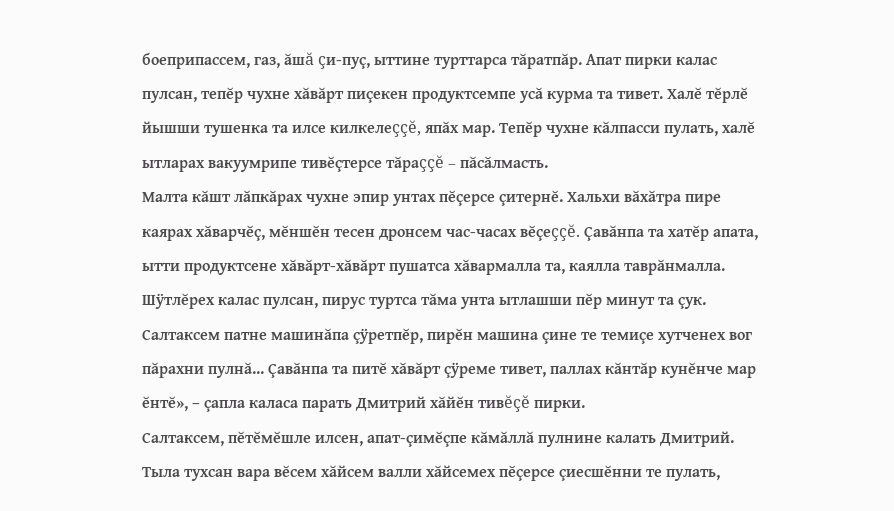боеприпассем, газ, ăшă çи-пуç, ыттине турттарса тăратпăр. Апат пирки калас пулсан, тепĕр чухне хăвăрт пиçекен продуктсемпе усă курма та тивет. Халĕ тĕрлĕ йышши тушенка та илсе килкелеççĕ, япăх мар. Тепĕр чухне кăлпасси пулать, халĕ ытларах вакуумрипе тивĕçтерсе тăраççĕ – пăсăлмасть.
Малта кăшт лăпкăрах чухне эпир унтах пĕçерсе çитернĕ. Хальхи вăхăтра пире каярах хăварчĕç, мĕншĕн тесен дронсем час-часах вĕçеççĕ. Çавăнпа та хатĕр апата, ытти продуктсене хăвăрт-хăвăрт пушатса хăвармалла та, каялла таврăнмалла. Шÿтлĕрех калас пулсан, пирус туртса тăма унта ытлашши пĕр минут та çук. Салтаксем патне машинăпа çÿретпĕр, пирĕн машина çине те темиçе хутченех вог пăрахни пулнă... Çавăнпа та питĕ хăвăрт çÿреме тивет, паллах кăнтăр кунĕнче мар ĕнтĕ», – çапла каласа парать Дмитрий хăйĕн тивĕçĕ пирки.
Салтаксем, пĕтĕмĕшле илсен, апат-çимĕçпе кăмăллă пулнине калать Дмитрий. Тыла тухсан вара вĕсем хăйсем валли хăйсемех пĕçерсе çиесшĕнни те пулать,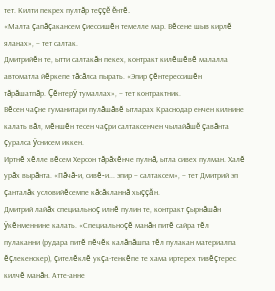тет. Килти пекрех пултăр теççĕ ĕнтĕ.
«Малта çапăçакансем çиессишĕн темелле мар. Вĕсене шыв кирлĕ яланах», – тет салтак.
Дмитрийĕн те, ытти салтакăн пекех, контракт килĕшĕвĕ малалла автоматла йĕркепе тăсăлса пырать. «Эпир çĕнтерессишĕн тăрăшатпăр. Çĕнтерÿ тумаллах», – тет контрактник.
Вĕсен чаçне гуманитари пулăшăвĕ ытларах Краснодар енчен килнине калать вăл, мĕншĕн тесен чаçри салтаксенчен чылайăшĕ çавăнта çуралса ÿснисем иккен.
Иртнĕ хĕлле вĕсем Херсон тăрăхĕнче пулнă, ытла сивех пулман. Халĕ урăх вырăнта. «Пăчă-и, сивĕ-и... эпир – салтаксем», – тет Дмитрий эп çанталăк условийĕсемпе кăсăкланнă хыççăн.
Дмитрий лайăх специальноç илнĕ пулин те, контракт çырнăшăн ÿкĕнменнине калать. «Специальноçĕ манăн питĕ сайра тĕл пулаканни (рудара питĕ пĕчĕк калăпăшпа тĕл пулакан материалпа ĕçлекенскер), çителĕклĕ укçа-тенкĕпе те хама иртерех тивĕçтерес килчĕ манăн. Атте-анне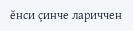ĕнси çинче лариччен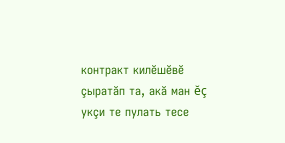контракт килĕшĕвĕ çыратăп та, акă ман ĕç укçи те пулать тесе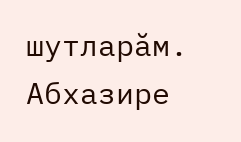шутларăм. Абхазире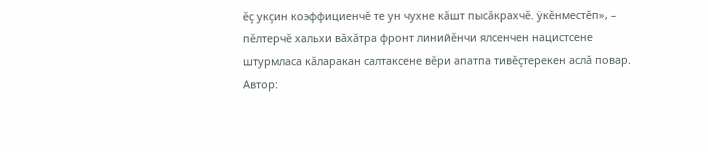ĕç укçин коэффициенчĕ те ун чухне кăшт пысăкрахчĕ. ÿкĕнместĕп», – пĕлтерчĕ хальхи вăхăтра фронт линийĕнчи ялсенчен нацистсене штурмласа кăларакан салтаксене вĕри апатпа тивĕçтерекен аслă повар.
Автор: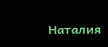Наталия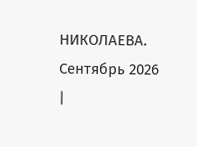НИКОЛАЕВА.
Сентябрь 2026 |